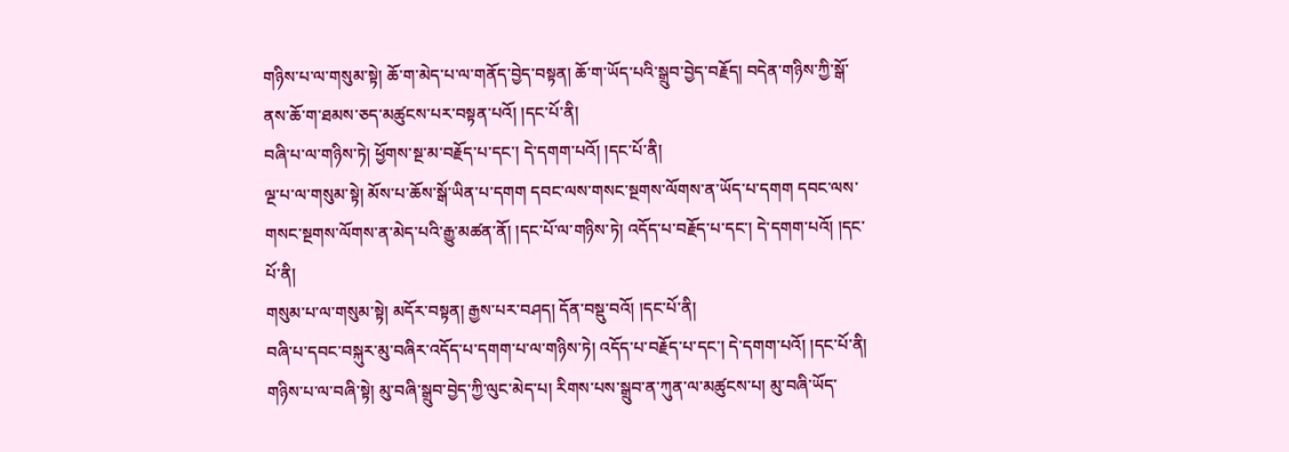གཉིས་པ་ལ་གསུམ་སྟེ། ཆོ་ག་མེད་པ་ལ་གནོད་བྱེད་བསྟན། ཆོ་ག་ཡོད་པའི་སྒྲུབ་བྱེད་བརྗོད། བདེན་གཉིས་ཀྱི་སྒོ་ནས་ཆོ་ག་ཐམས་ཅད་མཚུངས་པར་བསྟན་པའོ། །དང་པོ་ནི།
བཞི་པ་ལ་གཉིས་ཏེ། ཕྱོགས་སྔ་མ་བརྗོད་པ་དང་། དེ་དགག་པའོ། །དང་པོ་ནི།
ལྔ་པ་ལ་གསུམ་སྟེ། མོས་པ་ཆོས་སྒོ་ཡིན་པ་དགག དབང་ལས་གསང་སྔགས་ལོགས་ན་ཡོད་པ་དགག དབང་ལས་གསང་སྔགས་ལོགས་ན་མེད་པའི་རྒྱུ་མཚན་ནོ། །དང་པོ་ལ་གཉིས་ཏེ། འདོད་པ་བརྗོད་པ་དང་། དེ་དགག་པའོ། །དང་པོ་ནི།
གསུམ་པ་ལ་གསུམ་སྟེ། མདོར་བསྟན། རྒྱས་པར་བཤད། དོན་བསྡུ་བའོ། །དང་པོ་ནི།
བཞི་པ་དབང་བསྐུར་མུ་བཞིར་འདོད་པ་དགག་པ་ལ་གཉིས་ཏེ། འདོད་པ་བརྗོད་པ་དང་། དེ་དགག་པའོ། །དང་པོ་ནི།
གཉིས་པ་ལ་བཞི་སྟེ། མུ་བཞི་སྒྲུབ་བྱེད་ཀྱི་ལུང་མེད་པ། རིགས་པས་སྒྲུབ་ན་ཀུན་ལ་མཚུངས་པ། མུ་བཞི་ཡོད་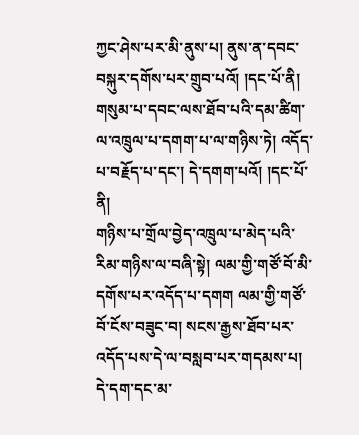ཀྱང་ཤེས་པར་མི་ནུས་པ། ནུས་ན་དབང་བསྐུར་དགོས་པར་གྲུབ་པའོ། །དང་པོ་ནི།
གསུམ་པ་དབང་ལས་ཐོབ་པའི་དམ་ཚིག་ལ་འཁྲུལ་པ་དགག་པ་ལ་གཉིས་ཏེ། འདོད་པ་བརྗོད་པ་དང་། དེ་དགག་པའོ། །དང་པོ་ནི།
གཉིས་པ་གྲོལ་བྱེད་འཁྲུལ་པ་མེད་པའི་རིམ་གཉིས་ལ་བཞི་སྟེ། ལམ་གྱི་གཙོ་བོ་མི་དགོས་པར་འདོད་པ་དགག ལམ་གྱི་གཙོ་བོ་ངོས་བཟུང་བ། སངས་རྒྱས་ཐོབ་པར་འདོད་པས་དེ་ལ་བསླབ་པར་གདམས་པ། དེ་དག་དང་མ་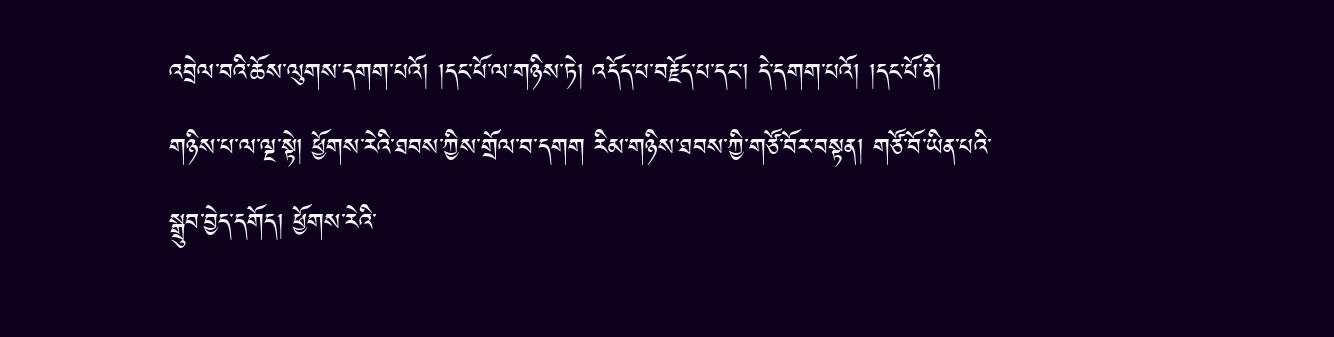འབྲེལ་བའི་ཆོས་ལུགས་དགག་པའོ། །དང་པོ་ལ་གཉིས་ཏེ། འདོད་པ་བརྗོད་པ་དང་། དེ་དགག་པའོ། །དང་པོ་ནི།
གཉིས་པ་ལ་ལྔ་སྟེ། ཕྱོགས་རེའི་ཐབས་ཀྱིས་གྲོལ་བ་དགག རིམ་གཉིས་ཐབས་ཀྱི་གཙོ་བོར་བསྟན། གཙོ་བོ་ཡིན་པའི་སྒྲུབ་བྱེད་དགོད། ཕྱོགས་རེའི་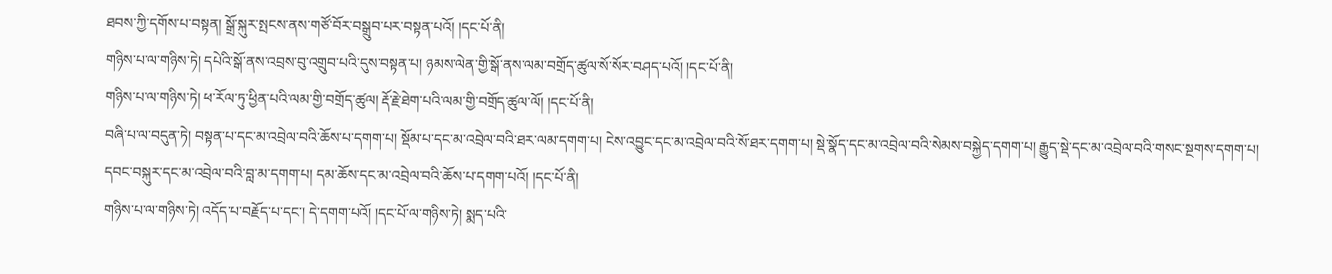ཐབས་ཀྱི་དགོས་པ་བསྟན། སྒྲོ་སྐུར་སྤངས་ནས་གཙོ་བོར་བསྒྲུབ་པར་བསྟན་པའོ། །དང་པོ་ནི།
གཉིས་པ་ལ་གཉིས་ཏེ། དཔེའི་སྒོ་ནས་འབྲས་བུ་འགྲུབ་པའི་དུས་བསྟན་པ། ཉམས་ལེན་གྱི་སྒོ་ནས་ལམ་བགྲོད་ཚུལ་སོ་སོར་བཤད་པའོ། །དང་པོ་ནི།
གཉིས་པ་ལ་གཉིས་ཏེ། ཕ་རོལ་ཏུ་ཕྱིན་པའི་ལམ་གྱི་བགྲོད་ཚུལ། རྡོ་རྗེ་ཐེག་པའི་ལམ་གྱི་བགྲོད་ཚུལ་ལོ། །དང་པོ་ནི།
བཞི་པ་ལ་བདུན་ཏེ། བསྟན་པ་དང་མ་འབྲེལ་བའི་ཆོས་པ་དགག་པ། སྡོམ་པ་དང་མ་འབྲེལ་བའི་ཐར་ལམ་དགག་པ། ངེས་འབྱུང་དང་མ་འབྲེལ་བའི་སོ་ཐར་དགག་པ། སྡེ་སྣོད་དང་མ་འབྲེལ་བའི་སེམས་བསྐྱེད་དགག་པ། རྒྱུད་སྡེ་དང་མ་འབྲེལ་བའི་གསང་སྔགས་དགག་པ། དབང་བསྐུར་དང་མ་འབྲེལ་བའི་བླ་མ་དགག་པ། དམ་ཆོས་དང་མ་འབྲེལ་བའི་ཆོས་པ་དགག་པའོ། །དང་པོ་ནི།
གཉིས་པ་ལ་གཉིས་ཏེ། འདོད་པ་བརྗོད་པ་དང་། དེ་དགག་པའོ། །དང་པོ་ལ་གཉིས་ཏེ། སྨད་པའི་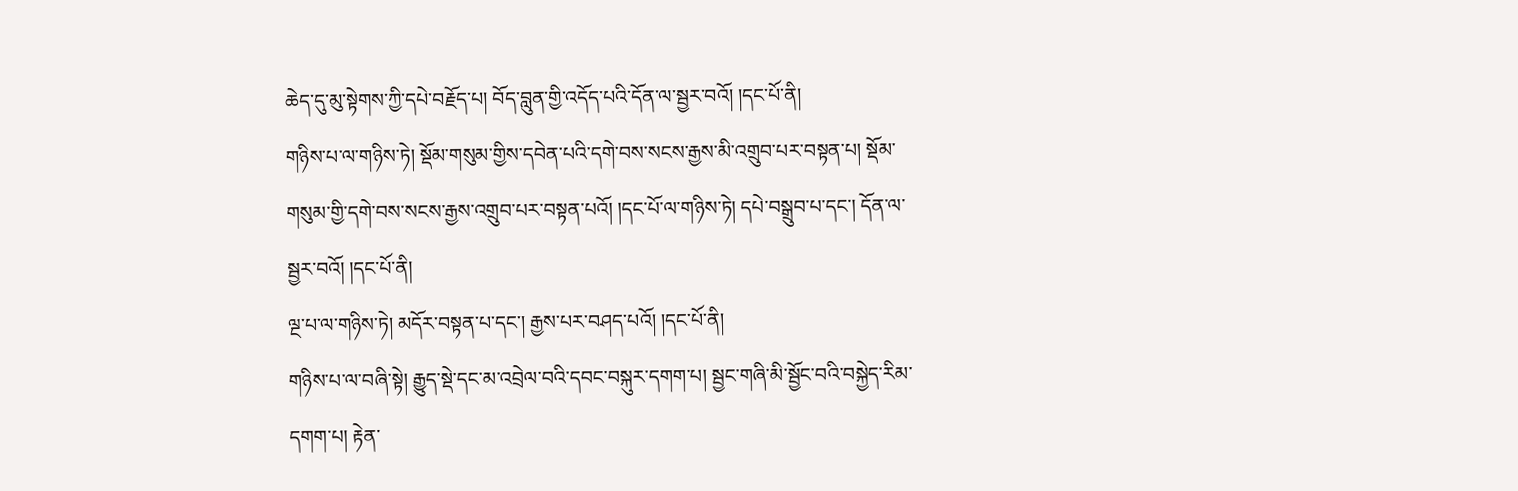ཆེད་དུ་མུ་སྟེགས་ཀྱི་དཔེ་བརྗོད་པ། བོད་བླུན་གྱི་འདོད་པའི་དོན་ལ་སྦྱར་བའོ། །དང་པོ་ནི།
གཉིས་པ་ལ་གཉིས་ཏེ། སྡོམ་གསུམ་གྱིས་དབེན་པའི་དགེ་བས་སངས་རྒྱས་མི་འགྲུབ་པར་བསྟན་པ། སྡོམ་གསུམ་གྱི་དགེ་བས་སངས་རྒྱས་འགྲུབ་པར་བསྟན་པའོ། །དང་པོ་ལ་གཉིས་ཏེ། དཔེ་བསྒྲུབ་པ་དང་། དོན་ལ་སྦྱར་བའོ། །དང་པོ་ནི།
ལྔ་པ་ལ་གཉིས་ཏེ། མདོར་བསྟན་པ་དང་། རྒྱས་པར་བཤད་པའོ། །དང་པོ་ནི།
གཉིས་པ་ལ་བཞི་སྟེ། རྒྱུད་སྡེ་དང་མ་འབྲེལ་བའི་དབང་བསྐུར་དགག་པ། སྦྱང་གཞི་མི་སྦྱོང་བའི་བསྐྱེད་རིམ་དགག་པ། རྟེན་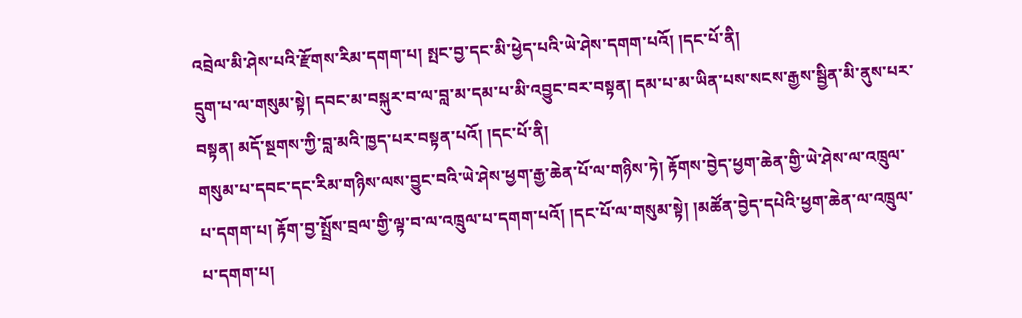འབྲེལ་མི་ཤེས་པའི་རྫོགས་རིམ་དགག་པ། སྤང་བྱ་དང་མི་ཕྱེད་པའི་ཡེ་ཤེས་དགག་པའོ། །དང་པོ་ནི།
དྲུག་པ་ལ་གསུམ་སྟེ། དབང་མ་བསྐུར་བ་ལ་བླ་མ་དམ་པ་མི་འབྱུང་བར་བསྟན། དམ་པ་མ་ཡིན་པས་སངས་རྒྱས་སྦྱིན་མི་ནུས་པར་བསྟན། མདོ་སྔགས་ཀྱི་བླ་མའི་ཁྱད་པར་བསྟན་པའོ། །དང་པོ་ནི།
གསུམ་པ་དབང་དང་རིམ་གཉིས་ལས་བྱུང་བའི་ཡེ་ཤེས་ཕྱག་རྒྱ་ཆེན་པོ་ལ་གཉིས་ཏེ། རྟོགས་བྱེད་ཕྱག་ཆེན་གྱི་ཡེ་ཤེས་ལ་འཁྲུལ་པ་དགག་པ། རྟོག་བྱ་སྤྲོས་བྲལ་གྱི་ལྟ་བ་ལ་འཁྲུལ་པ་དགག་པའོ། །དང་པོ་ལ་གསུམ་སྟེ། །མཚོན་བྱེད་དཔེའི་ཕྱག་ཆེན་ལ་འཁྲུལ་པ་དགག་པ།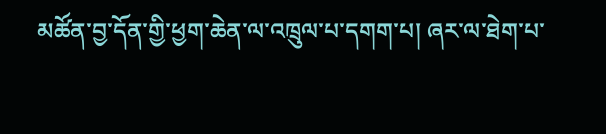མཚོན་བྱ་དོན་གྱི་ཕྱག་ཆེན་ལ་འཁྲུལ་པ་དགག་པ། ཞར་ལ་ཐེག་པ་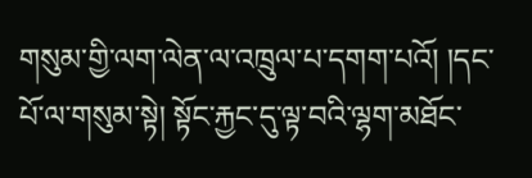གསུམ་གྱི་ལག་ལེན་ལ་འཁྲུལ་པ་དགག་པའོ། །དང་པོ་ལ་གསུམ་སྟེ། སྟོང་རྐྱང་དུ་ལྟ་བའི་ལྷག་མཐོང་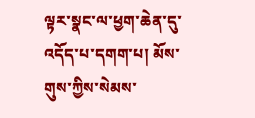ལྟར་སྣང་ལ་ཕྱག་ཆེན་དུ་འདོད་པ་དགག་པ། མོས་གུས་ཀྱིས་སེམས་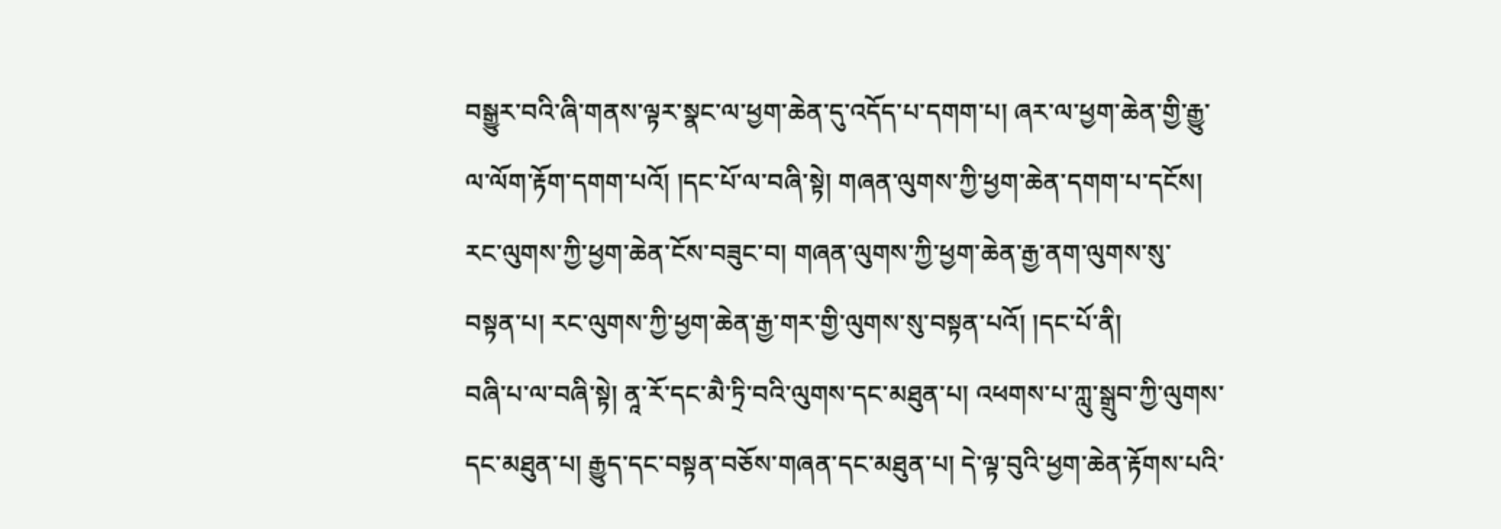བསྒྱུར་བའི་ཞི་གནས་ལྟར་སྣང་ལ་ཕྱག་ཆེན་དུ་འདོད་པ་དགག་པ། ཞར་ལ་ཕྱག་ཆེན་གྱི་རྒྱུ་ལ་ལོག་རྟོག་དགག་པའོ། །དང་པོ་ལ་བཞི་སྟེ། གཞན་ལུགས་ཀྱི་ཕྱག་ཆེན་དགག་པ་དངོས། རང་ལུགས་ཀྱི་ཕྱག་ཆེན་ངོས་བཟུང་བ། གཞན་ལུགས་ཀྱི་ཕྱག་ཆེན་རྒྱ་ནག་ལུགས་སུ་བསྟན་པ། རང་ལུགས་ཀྱི་ཕྱག་ཆེན་རྒྱ་གར་གྱི་ལུགས་སུ་བསྟན་པའོ། །དང་པོ་ནི།
བཞི་པ་ལ་བཞི་སྟེ། ནཱ་རོ་དང་མཻ་ཏྲི་བའི་ལུགས་དང་མཐུན་པ། འཕགས་པ་ཀླུ་སྒྲུབ་ཀྱི་ལུགས་དང་མཐུན་པ། རྒྱུད་དང་བསྟན་བཅོས་གཞན་དང་མཐུན་པ། དེ་ལྟ་བུའི་ཕྱག་ཆེན་རྟོགས་པའི་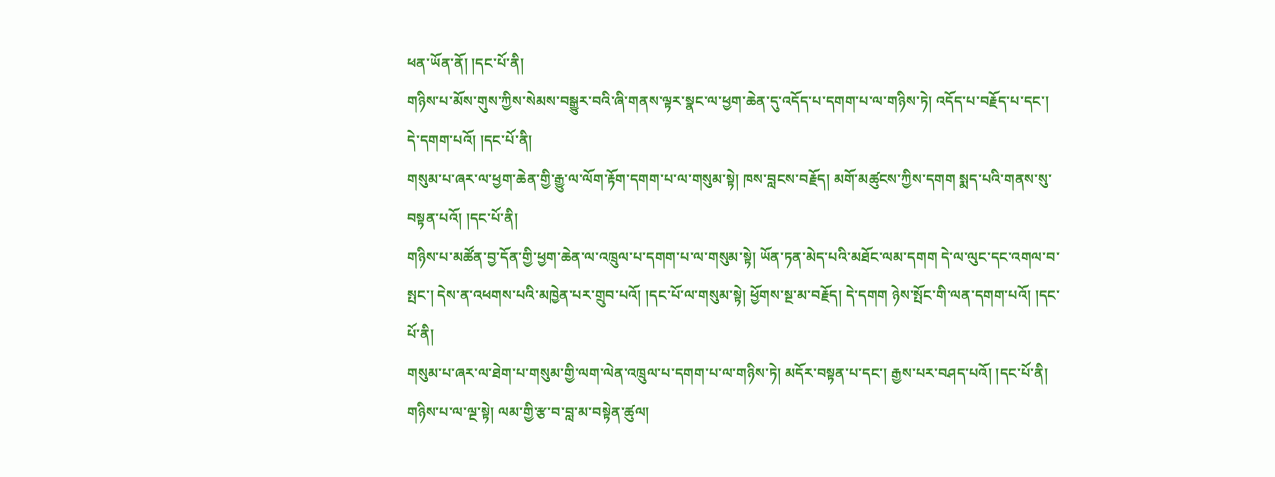ཕན་ཡོན་ནོ། །དང་པོ་ནི།
གཉིས་པ་མོས་གུས་ཀྱིས་སེམས་བསྒྱུར་བའི་ཞི་གནས་ལྟར་སྣང་ལ་ཕྱག་ཆེན་དུ་འདོད་པ་དགག་པ་ལ་གཉིས་ཏེ། འདོད་པ་བརྗོད་པ་དང་། དེ་དགག་པའོ། །དང་པོ་ནི།
གསུམ་པ་ཞར་ལ་ཕྱག་ཆེན་གྱི་རྒྱུ་ལ་ལོག་རྟོག་དགག་པ་ལ་གསུམ་སྟེ། ཁས་བླངས་བརྗོད། མགོ་མཚུངས་ཀྱིས་དགག སྨད་པའི་གནས་སུ་བསྟན་པའོ། །དང་པོ་ནི།
གཉིས་པ་མཚོན་བྱ་དོན་གྱི་ཕྱག་ཆེན་ལ་འཁྲུལ་པ་དགག་པ་ལ་གསུམ་སྟེ། ཡོན་ཏན་མེད་པའི་མཐོང་ལམ་དགག དེ་ལ་ལུང་དང་འགལ་བ་སྤང་། དེས་ན་འཕགས་པའི་མཁྱེན་པར་གྲུབ་པའོ། །དང་པོ་ལ་གསུམ་སྟེ། ཕྱོགས་སྔ་མ་བརྗོད། དེ་དགག ཉེས་སྤོང་གི་ལན་དགག་པའོ། །དང་པོ་ནི།
གསུམ་པ་ཞར་ལ་ཐེག་པ་གསུམ་གྱི་ལག་ལེན་འཁྲུལ་པ་དགག་པ་ལ་གཉིས་ཏེ། མདོར་བསྟན་པ་དང་། རྒྱས་པར་བཤད་པའོ། །དང་པོ་ནི།
གཉིས་པ་ལ་ལྔ་སྟེ། ལམ་གྱི་རྩ་བ་བླ་མ་བསྟེན་ཚུལ།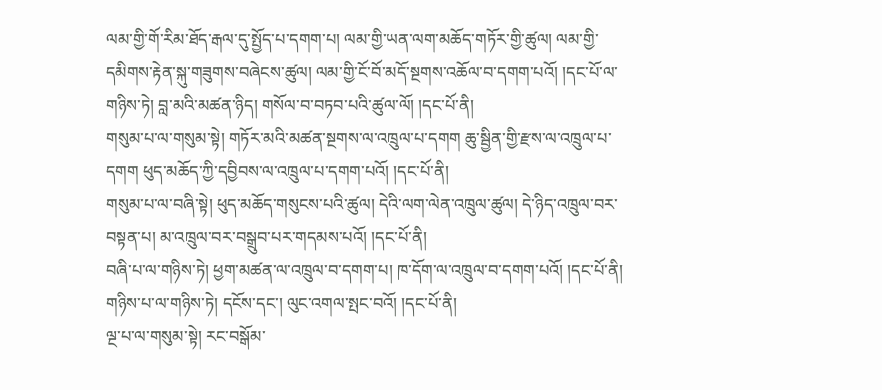ལམ་གྱི་གོ་རིམ་ཐོད་རྒལ་དུ་སྤྱོད་པ་དགག་པ། ལམ་གྱི་ཡན་ལག་མཆོད་གཏོར་གྱི་ཚུལ། ལམ་གྱི་དམིགས་རྟེན་སྐུ་གཟུགས་བཞེངས་ཚུལ། ལམ་གྱི་ངོ་བོ་མདོ་སྔགས་འཆོལ་བ་དགག་པའོ། །དང་པོ་ལ་གཉིས་ཏེ། བླ་མའི་མཚན་ཉིད། གསོལ་བ་བཏབ་པའི་ཚུལ་ལོ། །དང་པོ་ནི།
གསུམ་པ་ལ་གསུམ་སྟེ། གཏོར་མའི་མཚན་སྔགས་ལ་འཁྲུལ་པ་དགག ཆུ་སྦྱིན་གྱི་རྫས་ལ་འཁྲུལ་པ་དགག ཕུད་མཆོད་ཀྱི་དབྱིབས་ལ་འཁྲུལ་པ་དགག་པའོ། །དང་པོ་ནི།
གསུམ་པ་ལ་བཞི་སྟེ། ཕུད་མཆོད་གསུངས་པའི་ཚུལ། དེའི་ལག་ལེན་འཁྲུལ་ཚུལ། དེ་ཉིད་འཁྲུལ་བར་བསྟན་པ། མ་འཁྲུལ་བར་བསྒྲུབ་པར་གདམས་པའོ། །དང་པོ་ནི།
བཞི་པ་ལ་གཉིས་ཏེ། ཕྱག་མཚན་ལ་འཁྲུལ་བ་དགག་པ། ཁ་དོག་ལ་འཁྲུལ་བ་དགག་པའོ། །དང་པོ་ནི།
གཉིས་པ་ལ་གཉིས་ཏེ། དངོས་དང་། ལུང་འགལ་སྤང་བའོ། །དང་པོ་ནི།
ལྔ་པ་ལ་གསུམ་སྟེ། རང་བསྒོམ་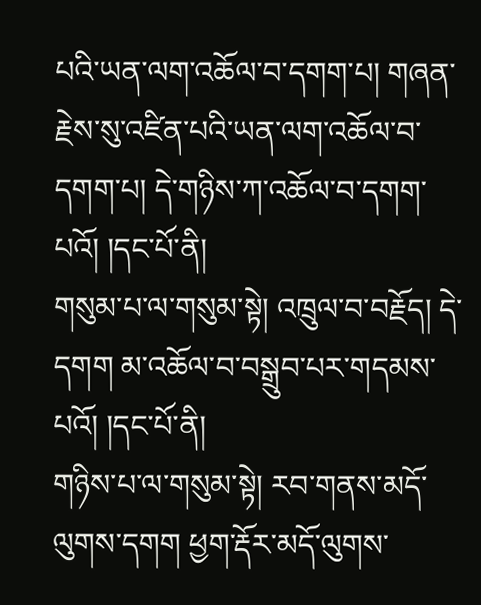པའི་ཡན་ལག་འཆོལ་བ་དགག་པ། གཞན་རྗེས་སུ་འཛིན་པའི་ཡན་ལག་འཆོལ་བ་དགག་པ། དེ་གཉིས་ཀ་འཆོལ་བ་དགག་པའོ། །དང་པོ་ནི།
གསུམ་པ་ལ་གསུམ་སྟེ། འཁྲུལ་བ་བརྗོད། དེ་དགག མ་འཆོལ་བ་བསྒྲུབ་པར་གདམས་པའོ། །དང་པོ་ནི།
གཉིས་པ་ལ་གསུམ་སྟེ། རབ་གནས་མདོ་ལུགས་དགག ཕྱག་རྡོར་མདོ་ལུགས་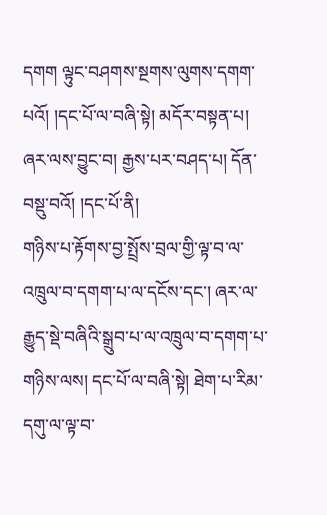དགག ལྟུང་བཤགས་སྔགས་ལུགས་དགག་པའོ། །དང་པོ་ལ་བཞི་སྟེ། མདོར་བསྟན་པ། ཞར་ལས་བྱུང་བ། རྒྱས་པར་བཤད་པ། དོན་བསྡུ་བའོ། །དང་པོ་ནི།
གཉིས་པ་རྟོགས་བྱ་སྤྲོས་བྲལ་གྱི་ལྟ་བ་ལ་འཁྲུལ་བ་དགག་པ་ལ་དངོས་དང་། ཞར་ལ་རྒྱུད་སྡེ་བཞིའི་སྒྲུབ་པ་ལ་འཁྲུལ་བ་དགག་པ་གཉིས་ལས། དང་པོ་ལ་བཞི་སྟེ། ཐེག་པ་རིམ་དགུ་ལ་ལྟ་བ་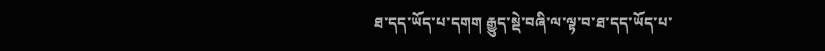ཐ་དད་ཡོད་པ་དགག རྒྱུད་སྡེ་བཞི་ལ་ལྟ་བ་ཐ་དད་ཡོད་པ་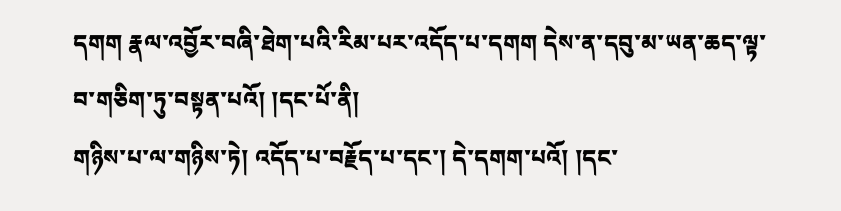དགག རྣལ་འབྱོར་བཞི་ཐེག་པའི་རིམ་པར་འདོད་པ་དགག དེས་ན་དབུ་མ་ཡན་ཆད་ལྟ་བ་གཅིག་ཏུ་བསྟན་པའོ། །དང་པོ་ནི།
གཉིས་པ་ལ་གཉིས་ཏེ། འདོད་པ་བརྗོད་པ་དང་། དེ་དགག་པའོ། །དང་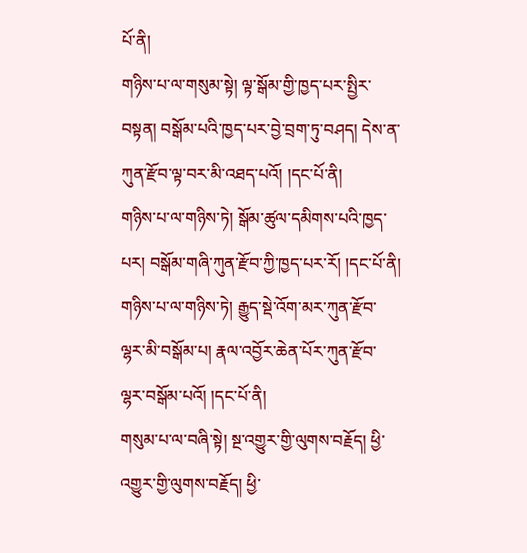པོ་ནི།
གཉིས་པ་ལ་གསུམ་སྟེ། ལྟ་སྒོམ་གྱི་ཁྱད་པར་སྤྱིར་བསྟན། བསྒོམ་པའི་ཁྱད་པར་བྱེ་བྲག་ཏུ་བཤད། དེས་ན་ཀུན་རྫོབ་ལྟ་བར་མི་འཐད་པའོ། །དང་པོ་ནི།
གཉིས་པ་ལ་གཉིས་ཏེ། སྒོམ་ཚུལ་དམིགས་པའི་ཁྱད་པར། བསྒོམ་གཞི་ཀུན་རྫོབ་ཀྱི་ཁྱད་པར་རོ། །དང་པོ་ནི།
གཉིས་པ་ལ་གཉིས་ཏེ། རྒྱུད་སྡེ་འོག་མར་ཀུན་རྫོབ་ལྷར་མི་བསྒོམ་པ། རྣལ་འབྱོར་ཆེན་པོར་ཀུན་རྫོབ་ལྷར་བསྒོམ་པའོ། །དང་པོ་ནི།
གསུམ་པ་ལ་བཞི་སྟེ། སྔ་འགྱུར་གྱི་ལུགས་བརྗོད། ཕྱི་འགྱུར་གྱི་ལུགས་བརྗོད། ཕྱི་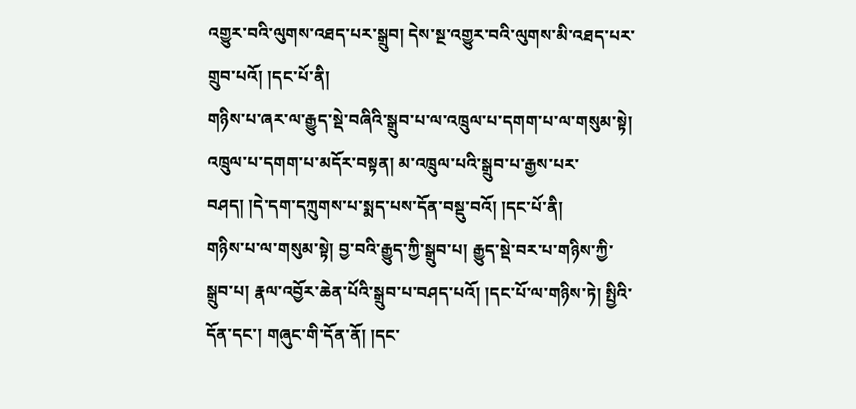འགྱུར་བའི་ལུགས་འཐད་པར་སྒྲུབ། དེས་སྔ་འགྱུར་བའི་ལུགས་མི་འཐད་པར་གྲུབ་པའོ། །དང་པོ་ནི།
གཉིས་པ་ཞར་ལ་རྒྱུད་སྡེ་བཞིའི་སྒྲུབ་པ་ལ་འཁྲུལ་པ་དགག་པ་ལ་གསུམ་སྟེ། འཁྲུལ་པ་དགག་པ་མདོར་བསྟན། མ་འཁྲུལ་པའི་སྒྲུབ་པ་རྒྱས་པར་བཤད། །དེ་དག་དཀྲུགས་པ་སྨད་པས་དོན་བསྡུ་བའོ། །དང་པོ་ནི།
གཉིས་པ་ལ་གསུམ་སྟེ། བྱ་བའི་རྒྱུད་ཀྱི་སྒྲུབ་པ། རྒྱུད་སྡེ་བར་པ་གཉིས་ཀྱི་སྒྲུབ་པ། རྣལ་འབྱོར་ཆེན་པོའི་སྒྲུབ་པ་བཤད་པའོ། །དང་པོ་ལ་གཉིས་ཏེ། སྤྱིའི་དོན་དང་། གཞུང་གི་དོན་ནོ། །དང་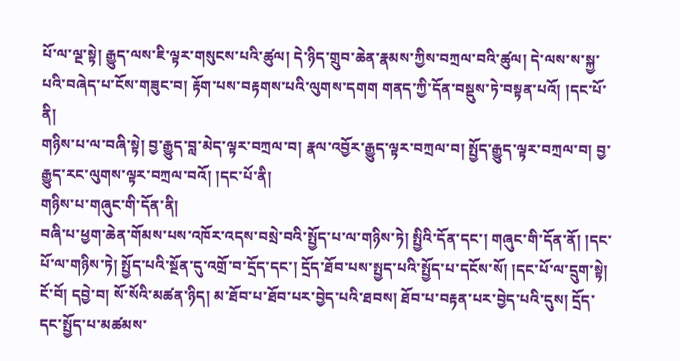པོ་ལ་ལྔ་སྟེ། རྒྱུད་ལས་ཇི་ལྟར་གསུངས་པའི་ཚུལ། དེ་ཉིད་གྲུབ་ཆེན་རྣམས་ཀྱིས་བཀྲལ་བའི་ཚུལ། དེ་ལས་ས་སྐྱ་པའི་བཞེད་པ་ངོས་གཟུང་བ། རྟོག་པས་བརྟགས་པའི་ལུགས་དགག གནད་ཀྱི་དོན་བསྡུས་ཏེ་བསྟན་པའོ། །དང་པོ་ནི།
གཉིས་པ་ལ་བཞི་སྟེ། བྱ་རྒྱུད་བླ་མེད་ལྟར་བཀྲལ་བ། རྣལ་འབྱོར་རྒྱུད་ལྟར་བཀྲལ་བ། སྤྱོད་རྒྱུད་ལྟར་བཀྲལ་བ། བྱ་རྒྱུད་རང་ལུགས་ལྟར་བཀྲལ་བའོ། །དང་པོ་ནི།
གཉིས་པ་གཞུང་གི་དོན་ནི།
བཞི་པ་ཕྱག་ཆེན་གོམས་པས་འཁོར་འདས་བསྲེ་བའི་སྤྱོད་པ་ལ་གཉིས་ཏེ། སྤྱིའི་དོན་དང་། གཞུང་གི་དོན་ནོ། །དང་པོ་ལ་གཉིས་ཏེ། སྤྱོད་པའི་སྔོན་དུ་འགྲོ་བ་དྲོད་དང་། དྲོད་ཐོབ་པས་སྤྱད་པའི་སྤྱོད་པ་དངོས་སོ། །དང་པོ་ལ་དྲུག་སྟེ། ངོ་བོ། དབྱེ་བ། སོ་སོའི་མཚན་ཉིད། མ་ཐོབ་པ་ཐོབ་པར་བྱེད་པའི་ཐབས། ཐོབ་པ་བརྟན་པར་བྱེད་པའི་དུས། དྲོད་དང་སྤྱོད་པ་མཚམས་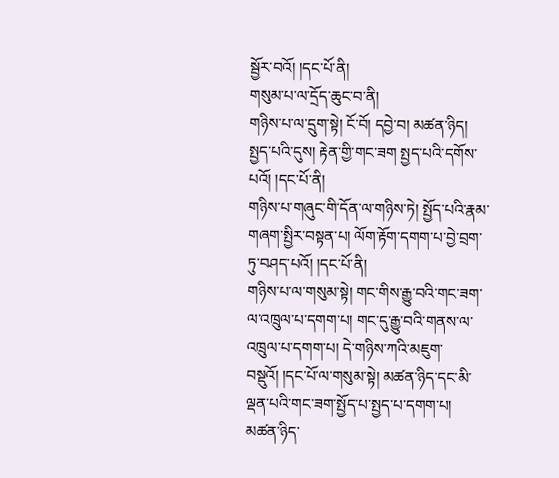སྦྱོར་བའོ། །དང་པོ་ནི།
གསུམ་པ་ལ་དྲོད་ཆུང་བ་ནི།
གཉིས་པ་ལ་དྲུག་སྟེ། ངོ་བོ། དབྱེ་བ། མཚན་ཉིད། སྤྱད་པའི་དུས། རྟེན་གྱི་གང་ཟག སྤྱད་པའི་དགོས་པའོ། །དང་པོ་ནི།
གཉིས་པ་གཞུང་གི་དོན་ལ་གཉིས་ཏེ། སྤྱོད་པའི་རྣམ་གཞག་སྤྱིར་བསྟན་པ། ལོག་རྟོག་དགག་པ་བྱེ་བྲག་ཏུ་བཤད་པའོ། །དང་པོ་ནི།
གཉིས་པ་ལ་གསུམ་སྟེ། གང་གིས་རྒྱུ་བའི་གང་ཟག་ལ་འཁྲུལ་པ་དགག་པ། གང་དུ་རྒྱུ་བའི་གནས་ལ་འཁྲུལ་པ་དགག་པ། དེ་གཉིས་ཀའི་མཇུག་བསྡུའོ། །དང་པོ་ལ་གསུམ་སྟེ། མཚན་ཉིད་དང་མི་ལྡན་པའི་གང་ཟག་སྤྱོད་པ་སྤྱད་པ་དགག་པ། མཚན་ཉིད་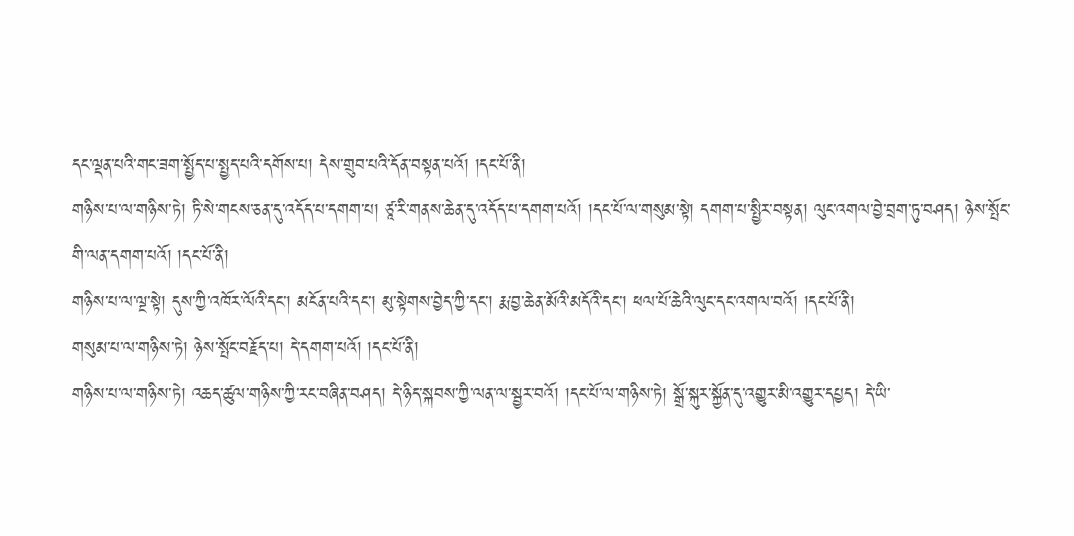དང་ལྡན་པའི་གང་ཟག་སྤྱོད་པ་སྤྱད་པའི་དགོས་པ། དེས་གྲུབ་པའི་དོན་བསྟན་པའོ། །དང་པོ་ནི།
གཉིས་པ་ལ་གཉིས་ཏེ། ཏི་སེ་གངས་ཅན་དུ་འདོད་པ་དགག་པ། ཙཱ་རི་གནས་ཆེན་དུ་འདོད་པ་དགག་པའོ། །དང་པོ་ལ་གསུམ་སྟེ། དགག་པ་སྤྱིར་བསྟན། ལུང་འགལ་བྱེ་བྲག་ཏུ་བཤད། ཉེས་སྤོང་གི་ལན་དགག་པའོ། །དང་པོ་ནི།
གཉིས་པ་ལ་ལྔ་སྟེ། དུས་ཀྱི་འཁོར་ལོའི་དང་། མངོན་པའི་དང་། མུ་སྟེགས་བྱེད་ཀྱི་དང་། རྨ་བྱ་ཆེན་མོའི་མདོའི་དང་། ཕལ་པོ་ཆེའི་ལུང་དང་འགལ་བའོ། །དང་པོ་ནི།
གསུམ་པ་ལ་གཉིས་ཏེ། ཉེས་སྤོང་བརྗོད་པ། དེ་དགག་པའོ། །དང་པོ་ནི།
གཉིས་པ་ལ་གཉིས་ཏེ། འཆད་ཚུལ་གཉིས་ཀྱི་རང་བཞིན་བཤད། དེ་ཉིད་སྐབས་ཀྱི་ལན་ལ་སྦྱར་བའོ། །དང་པོ་ལ་གཉིས་ཏེ། སྒྲོ་སྐུར་སྐྱོན་དུ་འགྱུར་མི་འགྱུར་དཔྱད། དེ་ཡི་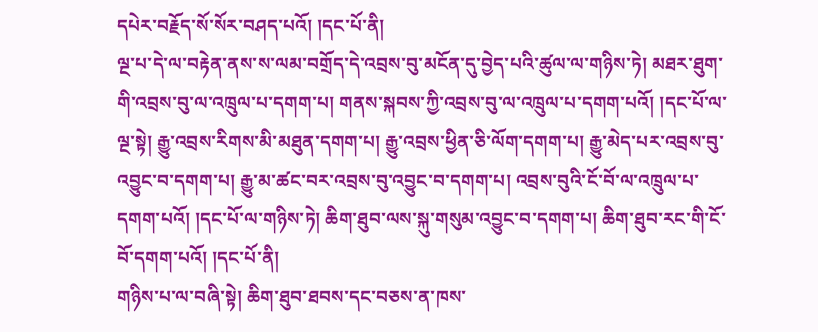དཔེར་བརྗོད་སོ་སོར་བཤད་པའོ། །དང་པོ་ནི།
ལྔ་པ་དེ་ལ་བརྟེན་ནས་ས་ལམ་བགྲོད་དེ་འབྲས་བུ་མངོན་དུ་བྱེད་པའི་ཚུལ་ལ་གཉིས་ཏེ། མཐར་ཐུག་གི་འབྲས་བུ་ལ་འཁྲུལ་པ་དགག་པ། གནས་སྐབས་ཀྱི་འབྲས་བུ་ལ་འཁྲུལ་པ་དགག་པའོ། །དང་པོ་ལ་ལྔ་སྟེ། རྒྱུ་འབྲས་རིགས་མི་མཐུན་དགག་པ། རྒྱུ་འབྲས་ཕྱིན་ཅི་ལོག་དགག་པ། རྒྱུ་མེད་པར་འབྲས་བུ་འབྱུང་བ་དགག་པ། རྒྱུ་མ་ཚང་བར་འབྲས་བུ་འབྱུང་བ་དགག་པ། འབྲས་བུའི་ངོ་བོ་ལ་འཁྲུལ་པ་དགག་པའོ། །དང་པོ་ལ་གཉིས་ཏེ། ཆིག་ཐུབ་ལས་སྐུ་གསུམ་འབྱུང་བ་དགག་པ། ཆིག་ཐུབ་རང་གི་ངོ་བོ་དགག་པའོ། །དང་པོ་ནི།
གཉིས་པ་ལ་བཞི་སྟེ། ཆིག་ཐུབ་ཐབས་དང་བཅས་ན་ཁས་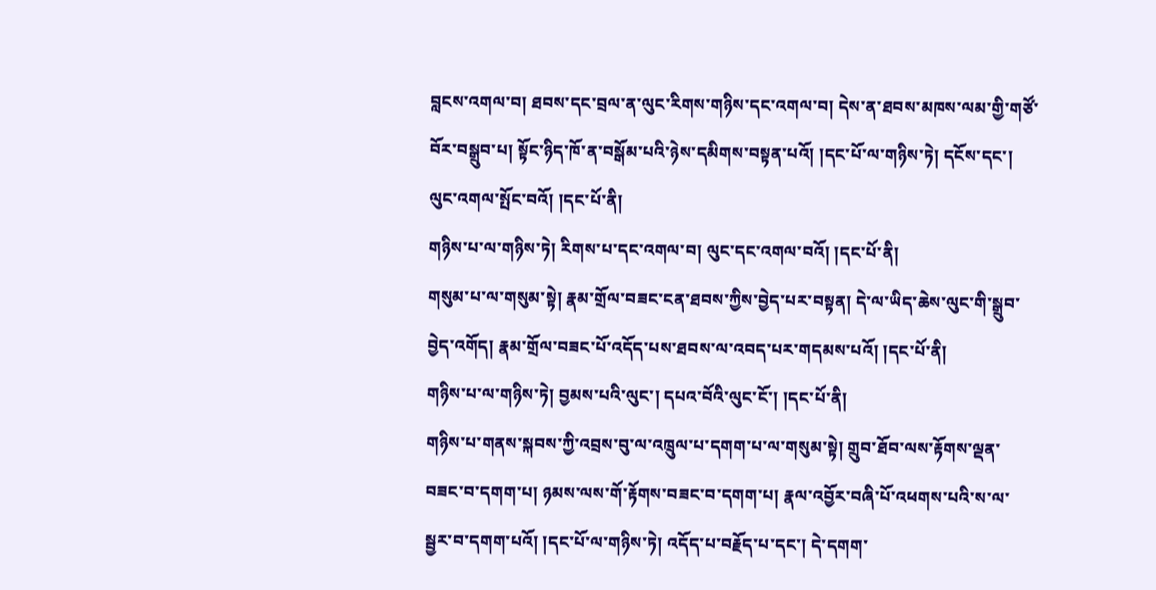བླངས་འགལ་བ། ཐབས་དང་བྲལ་ན་ལུང་རིགས་གཉིས་དང་འགལ་བ། དེས་ན་ཐབས་མཁས་ལམ་གྱི་གཙོ་བོར་བསྒྲུབ་པ། སྟོང་ཉིད་ཁོ་ན་བསྒོམ་པའི་ཉེས་དམིགས་བསྟན་པའོ། །དང་པོ་ལ་གཉིས་ཏེ། དངོས་དང་། ལུང་འགལ་སྤོང་བའོ། །དང་པོ་ནི།
གཉིས་པ་ལ་གཉིས་ཏེ། རིགས་པ་དང་འགལ་བ། ལུང་དང་འགལ་བའོ། །དང་པོ་ནི།
གསུམ་པ་ལ་གསུམ་སྟེ། རྣམ་གྲོལ་བཟང་ངན་ཐབས་ཀྱིས་བྱེད་པར་བསྟན། དེ་ལ་ཡིད་ཆེས་ལུང་གི་སྒྲུབ་བྱེད་འགོད། རྣམ་གྲོལ་བཟང་པོ་འདོད་པས་ཐབས་ལ་འབད་པར་གདམས་པའོ། །དང་པོ་ནི།
གཉིས་པ་ལ་གཉིས་ཏེ། བྱམས་པའི་ལུང་། དཔའ་བོའི་ལུང་ངོ་། །དང་པོ་ནི།
གཉིས་པ་གནས་སྐབས་ཀྱི་འབྲས་བུ་ལ་འཁྲུལ་པ་དགག་པ་ལ་གསུམ་སྟེ། གྲུབ་ཐོབ་ལས་རྟོགས་ལྡན་བཟང་བ་དགག་པ། ཉམས་ལས་གོ་རྟོགས་བཟང་བ་དགག་པ། རྣལ་འབྱོར་བཞི་པོ་འཕགས་པའི་ས་ལ་སྦྱར་བ་དགག་པའོ། །དང་པོ་ལ་གཉིས་ཏེ། འདོད་པ་བརྗོད་པ་དང་། དེ་དགག་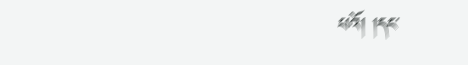པའོ། །དང་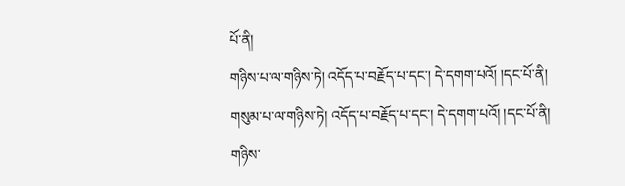པོ་ནི།
གཉིས་པ་ལ་གཉིས་ཏེ། འདོད་པ་བརྗོད་པ་དང་། དེ་དགག་པའོ། །དང་པོ་ནི།
གསུམ་པ་ལ་གཉིས་ཏེ། འདོད་པ་བརྗོད་པ་དང་། དེ་དགག་པའོ། །དང་པོ་ནི།
གཉིས་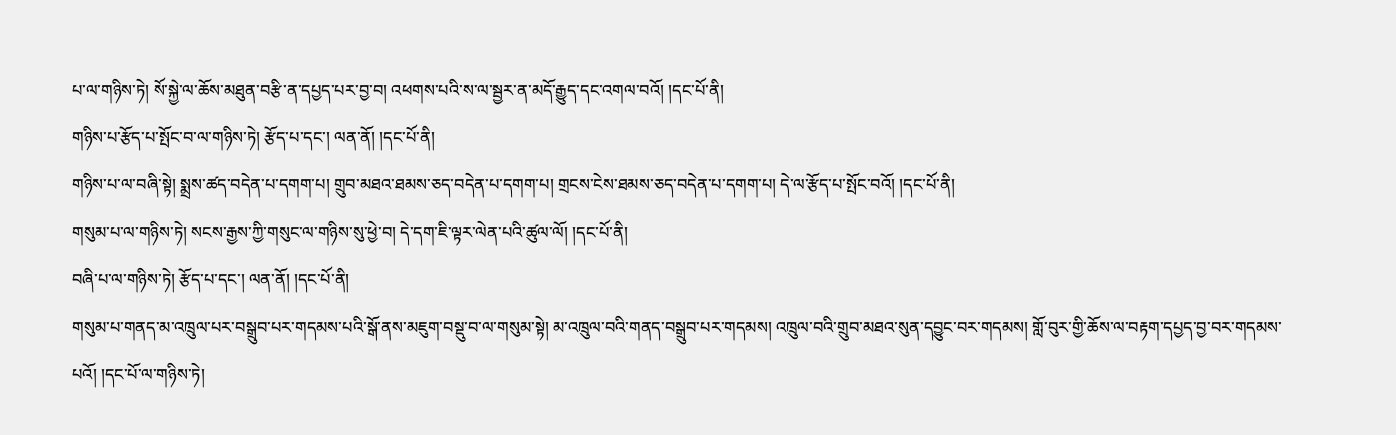པ་ལ་གཉིས་ཏེ། སོ་སྐྱེ་ལ་ཆོས་མཐུན་བརྩི་ན་དཔྱད་པར་བྱ་བ། འཕགས་པའི་ས་ལ་སྦྱར་ན་མདོ་རྒྱུད་དང་འགལ་བའོ། །དང་པོ་ནི།
གཉིས་པ་རྩོད་པ་སྤོང་བ་ལ་གཉིས་ཏེ། རྩོད་པ་དང་། ལན་ནོ། །དང་པོ་ནི།
གཉིས་པ་ལ་བཞི་སྟེ། སྨྲས་ཚད་བདེན་པ་དགག་པ། གྲུབ་མཐའ་ཐམས་ཅད་བདེན་པ་དགག་པ། གྲངས་ངེས་ཐམས་ཅད་བདེན་པ་དགག་པ། དེ་ལ་རྩོད་པ་སྤོང་བའོ། །དང་པོ་ནི།
གསུམ་པ་ལ་གཉིས་ཏེ། སངས་རྒྱས་ཀྱི་གསུང་ལ་གཉིས་སུ་ཕྱེ་བ། དེ་དག་ཇི་ལྟར་ལེན་པའི་ཚུལ་ལོ། །དང་པོ་ནི།
བཞི་པ་ལ་གཉིས་ཏེ། རྩོད་པ་དང་། ལན་ནོ། །དང་པོ་ནི།
གསུམ་པ་གནད་མ་འཁྲུལ་པར་བསྒྲུབ་པར་གདམས་པའི་སྒོ་ནས་མཇུག་བསྡུ་བ་ལ་གསུམ་སྟེ། མ་འཁྲུལ་བའི་གནད་བསྒྲུབ་པར་གདམས། འཁྲུལ་བའི་གྲུབ་མཐའ་སུན་དབྱུང་བར་གདམས། གློ་བུར་གྱི་ཆོས་ལ་བརྟག་དཔྱད་བྱ་བར་གདམས་པའོ། །དང་པོ་ལ་གཉིས་ཏེ།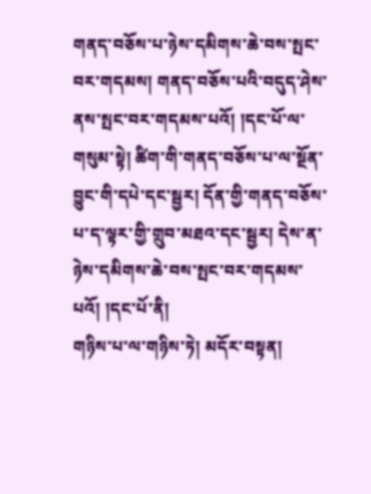གནད་བཅོས་པ་ཉེས་དམིགས་ཆེ་བས་སྤང་བར་གདམས། གནད་བཅོས་པའི་བདུད་ཤེས་ནས་སྤང་བར་གདམས་པའོ། །དང་པོ་ལ་གསུམ་སྟེ། ཚིག་གི་གནད་བཅོས་པ་ལ་སྔོན་བྱུང་གི་དཔེ་དང་སྦྱར། དོན་གྱི་གནད་བཅོས་པ་ད་ལྟར་གྱི་གྲུབ་མཐའ་དང་སྦྱར། དེས་ན་ཉེས་དམིགས་ཆེ་བས་སྤང་བར་གདམས་པའོ། །དང་པོ་ནི།
གཉིས་པ་ལ་གཉིས་ཏེ། མདོར་བསྟན།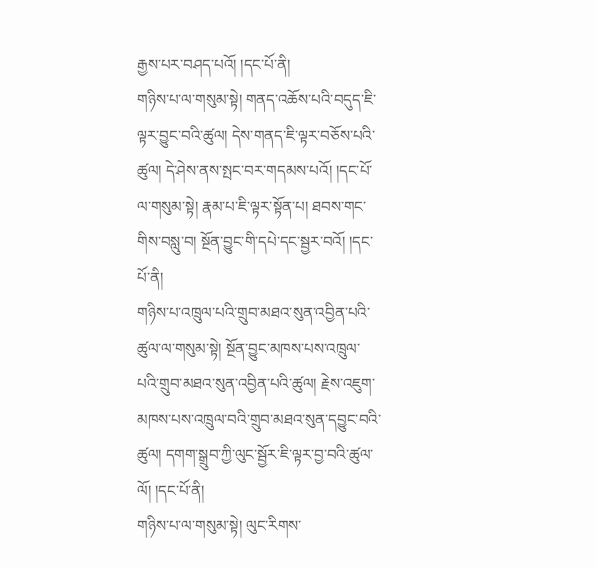རྒྱས་པར་བཤད་པའོ། །དང་པོ་ནི།
གཉིས་པ་ལ་གསུམ་སྟེ། གནད་འཆོས་པའི་བདུད་ཇི་ལྟར་བྱུང་བའི་ཚུལ། དེས་གནད་ཇི་ལྟར་བཅོས་པའི་ཚུལ། དེ་ཤེས་ནས་སྤང་བར་གདམས་པའོ། །དང་པོ་ལ་གསུམ་སྟེ། རྣམ་པ་ཇི་ལྟར་སྟོན་པ། ཐབས་གང་གིས་བསླུ་བ། སྔོན་བྱུང་གི་དཔེ་དང་སྦྱར་བའོ། །དང་པོ་ནི།
གཉིས་པ་འཁྲུལ་པའི་གྲུབ་མཐའ་སུན་འབྱིན་པའི་ཚུལ་ལ་གསུམ་སྟེ། སྔོན་བྱུང་མཁས་པས་འཁྲུལ་པའི་གྲུབ་མཐའ་སུན་འབྱིན་པའི་ཚུལ། རྗེས་འཇུག་མཁས་པས་འཁྲུལ་བའི་གྲུབ་མཐའ་སུན་དབྱུང་བའི་ཚུལ། དགག་སྒྲུབ་ཀྱི་ལུང་སྦྱོར་ཇི་ལྟར་བྱ་བའི་ཚུལ་ལོ། །དང་པོ་ནི།
གཉིས་པ་ལ་གསུམ་སྟེ། ལུང་རིགས་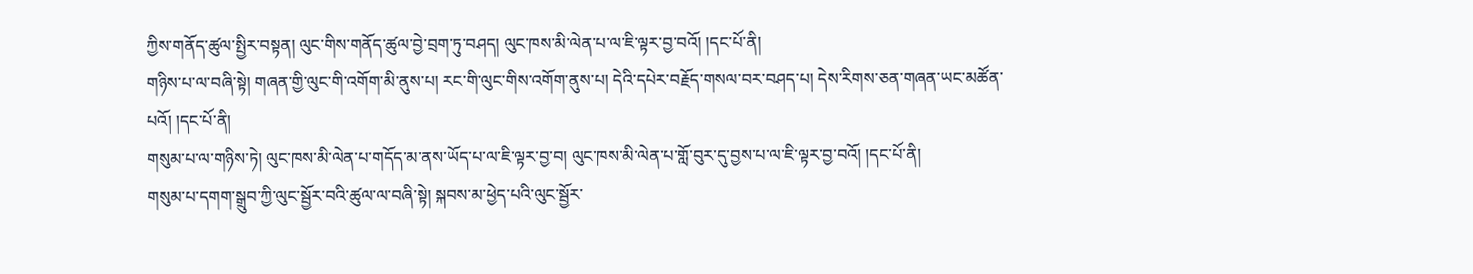ཀྱིས་གནོད་ཚུལ་སྤྱིར་བསྟན། ལུང་གིས་གནོད་ཚུལ་བྱེ་བྲག་ཏུ་བཤད། ལུང་ཁས་མི་ལེན་པ་ལ་ཇི་ལྟར་བྱ་བའོ། །དང་པོ་ནི།
གཉིས་པ་ལ་བཞི་སྟེ། གཞན་གྱི་ལུང་གི་འགོག་མི་ནུས་པ། རང་གི་ལུང་གིས་འགོག་ནུས་པ། དེའི་དཔེར་བརྗོད་གསལ་བར་བཤད་པ། དེས་རིགས་ཅན་གཞན་ཡང་མཚོན་པའོ། །དང་པོ་ནི།
གསུམ་པ་ལ་གཉིས་ཏེ། ལུང་ཁས་མི་ལེན་པ་གདོད་མ་ནས་ཡོད་པ་ལ་ཇི་ལྟར་བྱ་བ། ལུང་ཁས་མི་ལེན་པ་གློ་བུར་དུ་བྱས་པ་ལ་ཇི་ལྟར་བྱ་བའོ། །དང་པོ་ནི།
གསུམ་པ་དགག་སྒྲུབ་ཀྱི་ལུང་སྦྱོར་བའི་ཚུལ་ལ་བཞི་སྟེ། སྐབས་མ་ཕྱེད་པའི་ལུང་སྦྱོར་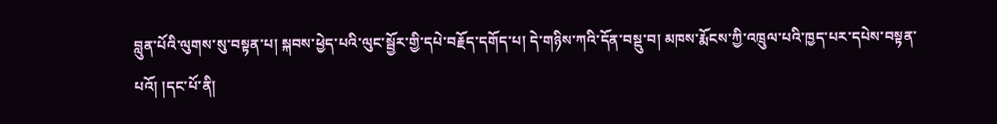བླུན་པོའི་ལུགས་སུ་བསྟན་པ། སྐབས་ཕྱེད་པའི་ལུང་སྦྱོར་གྱི་དཔེ་བརྗོད་དགོད་པ། དེ་གཉིས་ཀའི་དོན་བསྡུ་བ། མཁས་རྨོངས་ཀྱི་འཁྲུལ་པའི་ཁྱད་པར་དཔེས་བསྟན་པའོ། །དང་པོ་ནི།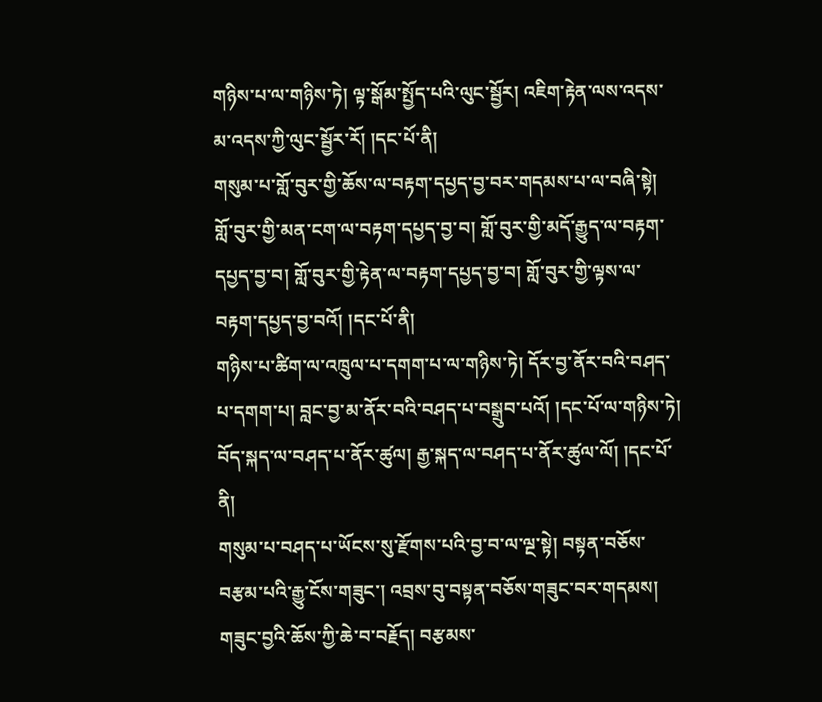གཉིས་པ་ལ་གཉིས་ཏེ། ལྟ་སྒོམ་སྤྱོད་པའི་ལུང་སྦྱོར། འཇིག་རྟེན་ལས་འདས་མ་འདས་ཀྱི་ལུང་སྦྱོར་རོ། །དང་པོ་ནི།
གསུམ་པ་གློ་བུར་གྱི་ཆོས་ལ་བརྟག་དཔྱད་བྱ་བར་གདམས་པ་ལ་བཞི་སྟེ། གློ་བུར་གྱི་མན་ངག་ལ་བརྟག་དཔྱད་བྱ་བ། གློ་བུར་གྱི་མདོ་རྒྱུད་ལ་བརྟག་དཔྱད་བྱ་བ། གློ་བུར་གྱི་རྟེན་ལ་བརྟག་དཔྱད་བྱ་བ། གློ་བུར་གྱི་ལྟས་ལ་བརྟག་དཔྱད་བྱ་བའོ། །དང་པོ་ནི།
གཉིས་པ་ཚིག་ལ་འཁྲུལ་པ་དགག་པ་ལ་གཉིས་ཏེ། དོར་བྱ་ནོར་བའི་བཤད་པ་དགག་པ། བླང་བྱ་མ་ནོར་བའི་བཤད་པ་བསྒྲུབ་པའོ། །དང་པོ་ལ་གཉིས་ཏེ། བོད་སྐད་ལ་བཤད་པ་ནོར་ཚུལ། རྒྱ་སྐད་ལ་བཤད་པ་ནོར་ཚུལ་ལོ། །དང་པོ་ནི།
གསུམ་པ་བཤད་པ་ཡོངས་སུ་རྫོགས་པའི་བྱ་བ་ལ་ལྔ་སྟེ། བསྟན་བཅོས་བརྩམ་པའི་རྒྱུ་ངོས་གཟུང་། འབྲས་བུ་བསྟན་བཅོས་གཟུང་བར་གདམས། གཟུང་བྱའི་ཆོས་ཀྱི་ཆེ་བ་བརྗོད། བརྩམས་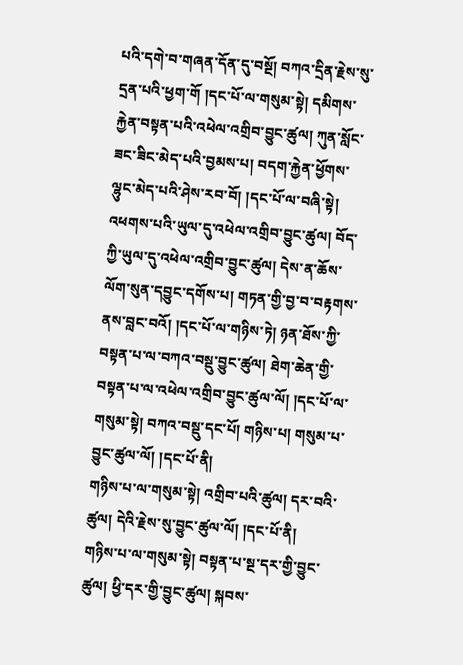པའི་དགེ་བ་གཞན་དོན་དུ་བསྔོ། བཀའ་དྲིན་རྗེས་སུ་དྲན་པའི་ཕྱག་གོ །དང་པོ་ལ་གསུམ་སྟེ། དམིགས་རྐྱེན་བསྟན་པའི་འཕེལ་འགྲིབ་བྱུང་ཚུལ། ཀུན་སློང་ཟང་ཟིང་མེད་པའི་བྱམས་པ། བདག་རྐྱེན་ཕྱོགས་ལྷུང་མེད་པའི་ཤེས་རབ་བོ། །དང་པོ་ལ་བཞི་སྟེ། འཕགས་པའི་ཡུལ་དུ་འཕེལ་འགྲིབ་བྱུང་ཚུལ། བོད་ཀྱི་ཡུལ་དུ་འཕེལ་འགྲིབ་བྱུང་ཚུལ། དེས་ན་ཆོས་ལོག་སུན་དབྱུང་དགོས་པ། གཏན་གྱི་བྱ་བ་བརྟགས་ནས་བླང་བའོ། །དང་པོ་ལ་གཉིས་ཏེ། ཉན་ཐོས་ཀྱི་བསྟན་པ་ལ་བཀའ་བསྡུ་བྱུང་ཚུལ། ཐེག་ཆེན་གྱི་བསྟན་པ་ལ་འཕེལ་འགྲིབ་བྱུང་ཚུལ་ལོ། །དང་པོ་ལ་གསུམ་སྟེ། བཀའ་བསྡུ་དང་པོ། གཉིས་པ། གསུམ་པ་བྱུང་ཚུལ་ལོ། །དང་པོ་ནི།
གཉིས་པ་ལ་གསུམ་སྟེ། འགྲིབ་པའི་ཚུལ། དར་བའི་ཚུལ། དེའི་རྗེས་སུ་བྱུང་ཚུལ་ལོ། །དང་པོ་ནི།
གཉིས་པ་ལ་གསུམ་སྟེ། བསྟན་པ་སྔ་དར་གྱི་བྱུང་ཚུལ། ཕྱི་དར་གྱི་བྱུང་ཚུལ། སྐབས་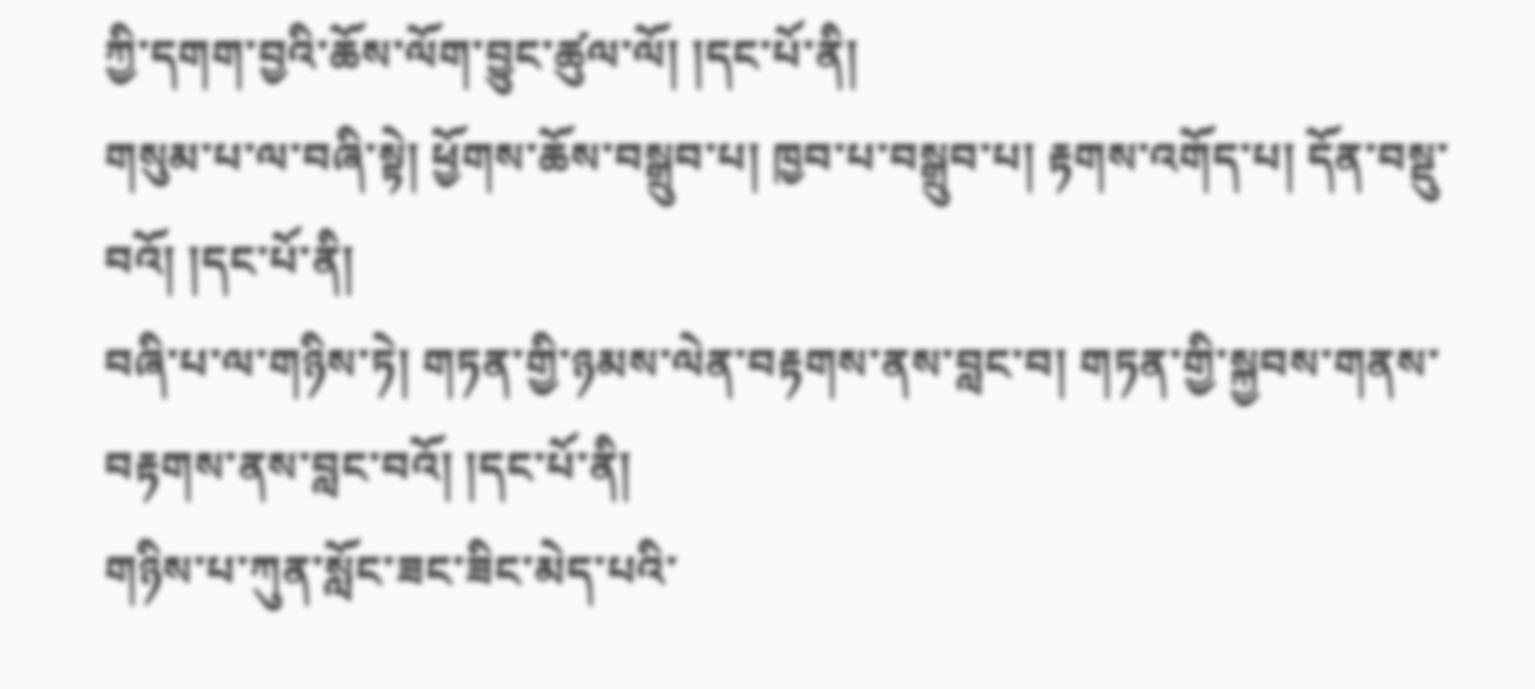ཀྱི་དགག་བྱའི་ཆོས་ལོག་བྱུང་ཚུལ་ལོ། །དང་པོ་ནི།
གསུམ་པ་ལ་བཞི་སྟེ། ཕྱོགས་ཆོས་བསྒྲུབ་པ། ཁྱབ་པ་བསྒྲུབ་པ། རྟགས་འགོད་པ། དོན་བསྡུ་བའོ། །དང་པོ་ནི།
བཞི་པ་ལ་གཉིས་ཏེ། གཏན་གྱི་ཉམས་ལེན་བརྟགས་ནས་བླང་བ། གཏན་གྱི་སྐྱབས་གནས་བརྟགས་ནས་བླང་བའོ། །དང་པོ་ནི།
གཉིས་པ་ཀུན་སློང་ཟང་ཟིང་མེད་པའི་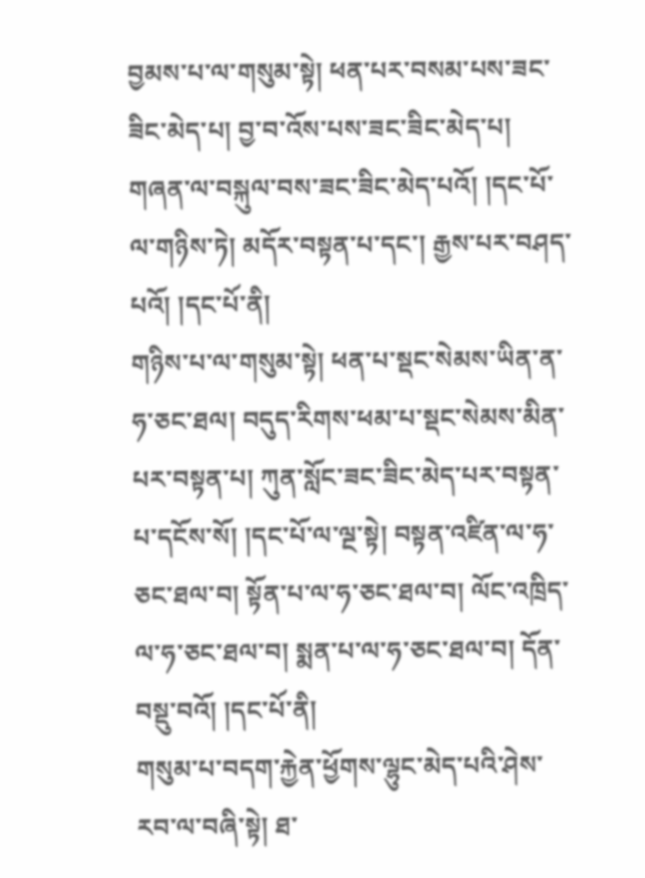བྱམས་པ་ལ་གསུམ་སྟེ། ཕན་པར་བསམ་པས་ཟང་ཟིང་མེད་པ། བྱ་བ་འོས་པས་ཟང་ཟིང་མེད་པ། གཞན་ལ་བསྐུལ་བས་ཟང་ཟིང་མེད་པའོ། །དང་པོ་ལ་གཉིས་ཏེ། མདོར་བསྟན་པ་དང་། རྒྱས་པར་བཤད་པའོ། །དང་པོ་ནི།
གཉིས་པ་ལ་གསུམ་སྟེ། ཕན་པ་སྡང་སེམས་ཡིན་ན་ཧ་ཅང་ཐལ། བདུད་རིགས་ཕམ་པ་སྡང་སེམས་མིན་པར་བསྟན་པ། ཀུན་སློང་ཟང་ཟིང་མེད་པར་བསྟན་པ་དངོས་སོ། །དང་པོ་ལ་ལྔ་སྟེ། བསྟན་འཛིན་ལ་ཧ་ཅང་ཐལ་བ། སྟོན་པ་ལ་ཧ་ཅང་ཐལ་བ། ལོང་འཁྲིད་ལ་ཧ་ཅང་ཐལ་བ། སྨན་པ་ལ་ཧ་ཅང་ཐལ་བ། དོན་བསྡུ་བའོ། །དང་པོ་ནི།
གསུམ་པ་བདག་རྐྱེན་ཕྱོགས་ལྷུང་མེད་པའི་ཤེས་རབ་ལ་བཞི་སྟེ། ཐ་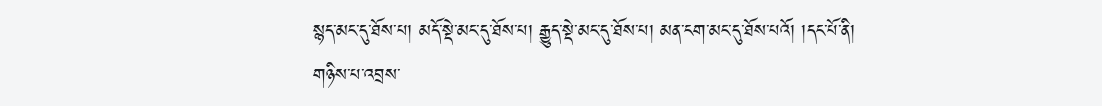སྙད་མང་དུ་ཐོས་པ། མདོ་སྡེ་མང་དུ་ཐོས་པ། རྒྱུད་སྡེ་མང་དུ་ཐོས་པ། མན་ངག་མང་དུ་ཐོས་པའོ། །དང་པོ་ནི།
གཉིས་པ་འབྲས་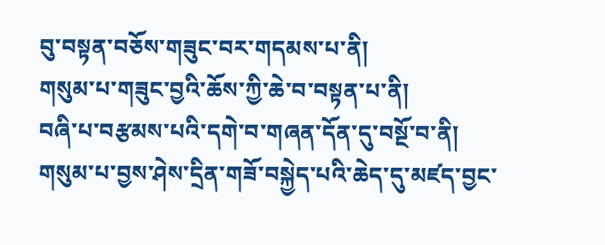བུ་བསྟན་བཅོས་གཟུང་བར་གདམས་པ་ནི།
གསུམ་པ་གཟུང་བྱའི་ཆོས་ཀྱི་ཆེ་བ་བསྟན་པ་ནི།
བཞི་པ་བརྩམས་པའི་དགེ་བ་གཞན་དོན་དུ་བསྔོ་བ་ནི།
གསུམ་པ་བྱས་ཤེས་དྲིན་གཟོ་བསྐྱེད་པའི་ཆེད་དུ་མཛད་བྱང་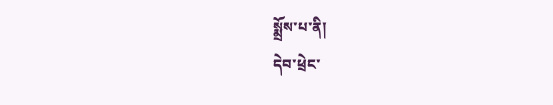སྨྲོས་པ་ནི།
དེབ་ཕྲེང་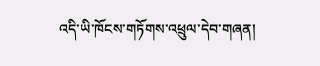འདི་ཡི་ཁོངས་གཏོགས་འཕྲུལ་དེབ་གཞན།